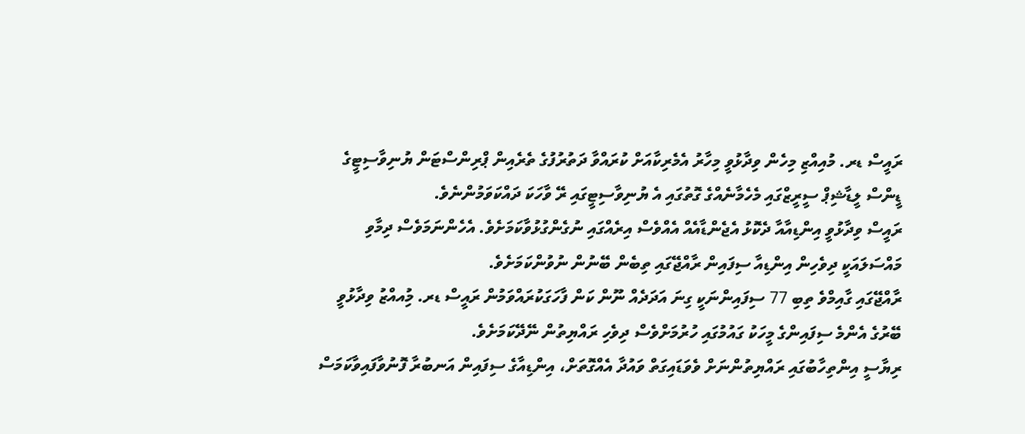ރައީސް ޑރ. މުއިއްޒި މިހެން ވިދާޅުވީ މިހާރު އެމެރިކާއަށް ކުރައްވާ ދަތުރުފުގެ ތެރެއިން ޕްރިންސްޓަން ޔުނިވާސިޓީގެ ޑީންސް ލީޑާޝިޕް ސީރީޒްގައި މެހެމާނެއްގެ ގޮތުގައި އެ ޔުނިވާސިޓީގައި ރޭ ވާހަކަ ދައްކަވަމުންނެވެ.
ރައީސް ވިދާޅުވީ އިންޑިއާއާ ދެކޮޅު އެޖެންޑާއެއް އެއްވެސް އިރެއްގައި ނުގެންގުޅުވާކަމަށެވެ. އެހެންނަމަވެސް ދިމާވި މައްސަލައަކީ ދިވެހިން އިންޑިއާ ސިފައިން ރާއްޖޭގައި ތިބެން ބޭނުން ނުވުންކަމަށެވެ.
ރާއްޖޭގައި ގާއިމްވެ ތިބި 77 ސިފައިންނަކީ ގިނަ އަދަދެއް ނޫން ކަން ފާހަގަކުރައްވަމުން ރައީސް ޑރ. މުިއއްޒު ވިދާޅުވީ ބޭރުގެ އެންމެ ސިފައިންގެ މީހަކު ގައުމުގައި ހުރުމަށްވެސް ދިވެހި ރައްޔިތުން ނޭދޭކަމަށެވެ.
ރިޔާސީ އިންތިހާބުގައި ރައްޔިތުންނަށް ވެވަޑައިގަތް ވައުދާ އެއްގޮތަށް، އިންޑިއާގެ ސިފައިން އަނބުރާ ފޮނުވާފައިވާކަމަސް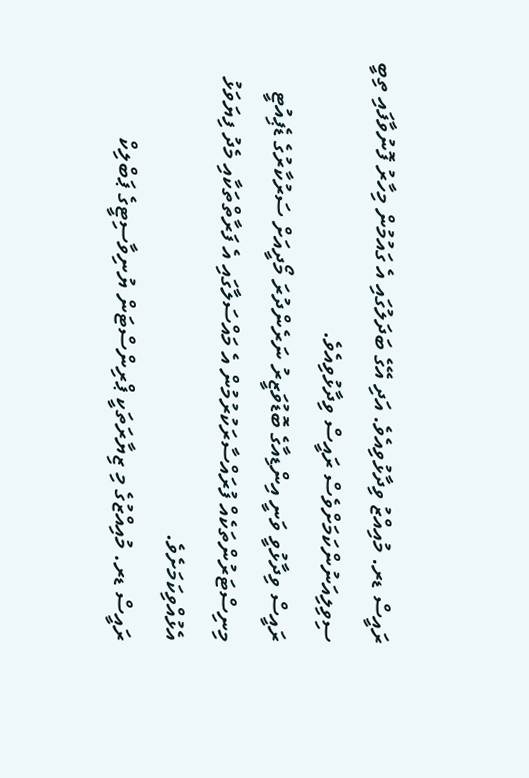ރައީސް ޑރ. މުއިއްޒު ވިދާޅުވިއެވެ. އަދި އޭގެ ބަދަލުގައި އެ ގައުމުން މިހާރު ފޮނުވާފައި ތިބީ ސިވިލިއަނުންކަމަށްވެސް ރައީސް ވިދާޅުވިއެވެ.
ރައީސް ވިދާޅުވީ ވަނީ އިންޑިއާގެ ބޮޑުވަޒީރު ނަރެންދުރަ މޯދީއަށް ސަރުކާރުގެ ޑެޕިއުޓީ މިނިސްޓަރުންތަކެއް ފުރައްސާރަކުރުމުން އެ މައްސަލާގައި އެ ފަރާތްތަކާއި މެދު ފިޔަވަޅު އެޅުއްވިކަމަށެވެ.
ރައީސް ޑރ. މުއިއްޒުގެ މި ޒިޔާރަތަކީ ޕްރިންސްޓަން ޔުނިވާސިޓީގެ ޕަބްލިކް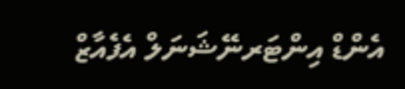އެންޑް އިންޓަރނޭޝަނަލް އެފެއާޒް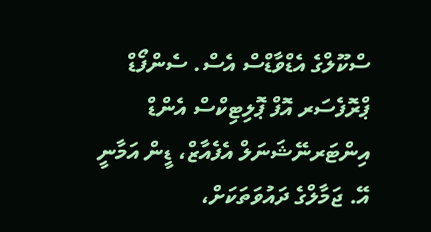ސްކޫލްގެ އެޑްވާޑްސް އެސް. ސެންފޯޑް ޕްރޮފެސަރ އޮފް ޕޮލިޓިކްސް އެންޑް އިންޓަރނޭޝަނަލް އެފެއާޒް، ޑީން އަމާނީ އޭ. ޖަމާލްގެ ދައުވަތަކަށް،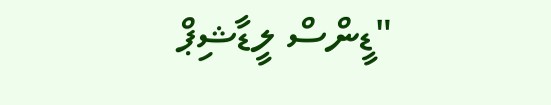"ޑީންސް ލީޑާޝިޕް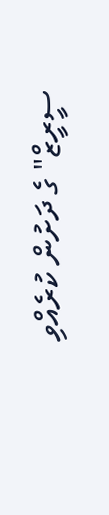ސީރީޒް" ގެ ދަށުން ކުރެއްވި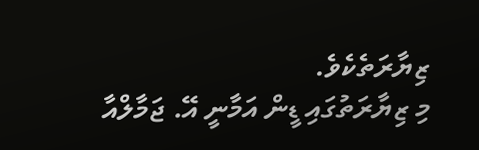ޒިޔާރަތެކެވެ.
މި ޒިޔާރަތުގައި ޑީން އަމާނީ އޭ. ޖަމާލްއާ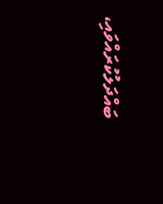ބައްދަލުކުރައްވައި،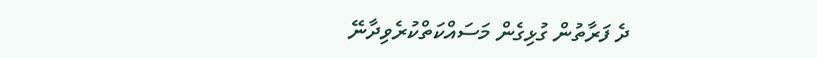ދެ ފަރާތުން ގުޅިގެން މަސައްކަތްކުރެވިދާނޭ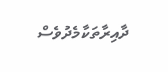ދާއިރާތަކާމެދުވެސް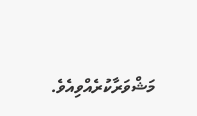މަޝްވަރާކުރެއްވިއެވެ.